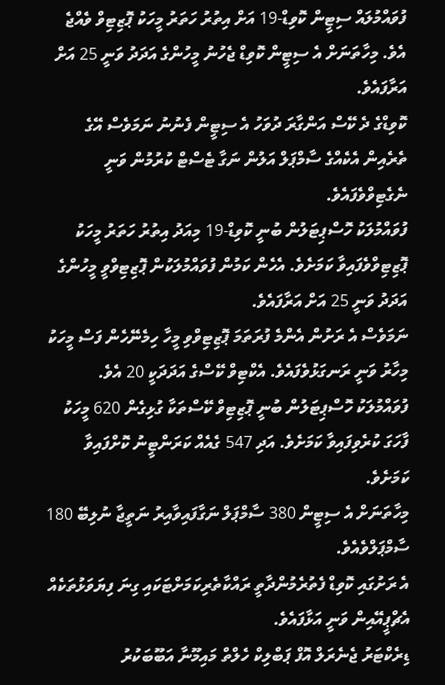ފުވައްމުލައް ސިޓީން ކޮވިޑް-19 އަށް އިތުރު ހަތަރު މީހަކު ޕޮޒިޓިވް ވެއްޖެ އެވެ. މިހާތަނަށް އެ ސިޓީން ކޮވިޑް ޖެހުނު މީހުންގެ އަދަދު ވަނީ 25 އަށް އަރާފައެވެ.
ކޮވިޑްގެ ދެ ކޭސް އަންގާރަ ދުވަހު އެ ސިޓީން ފެނުނު ނަމަވެސް އޭގެ ތެރެއިން އެކެއްގެ ސާމްޕަލް އަލުން ނަގާ ޓެސްޓް ކުރުމުން ވަނީ ނެގެޓިވްވެފައެވެ.
ފުވައްމުލަކު ހޮސްޕިޓަލުން ބުނީ ކޮވިޑް-19 މިއަދު އިތުރު ހަތަރު މީހަކު ޕޮޒިޓިވްވެފައިވާ ކަމަށެވެ. އެހެން ކަމުން ފުވައްމުލަކުން ޕޮޒިޓިވްވީ މީހުންގެ އަދަދު ވަނީ 25 އަށް އަރާފައެވެ.
ނަމަވެސް އެ ރަށުން އެންމެ ފުރަތަމަ ޕޮޒިޓިވްވި މީހާ ހިމެނޭހެން ފަސް މީހަކު މިހާރު ވަނީ ރަނގަޅުވެފައެވެ. އެކްޓިވް ކޭސްގެ އަދަދަކީ 20 އެވެ.
ފުވައްމުލަކު ހޮސްޕިޓަލުން ބުނީ ޕޮޒިޓިވް ކޭސްތަކާ ގުޅިގެން 620 މީހަކު ފާހަގަ ކުރެވިފައިވާ ކަމަށެވެ. އަދި 547 ގެއެއް ކަރަންޓީނު ކޮށްފައިވާ ކަމަށެވެ.
މިހާތަނަށް އެ ސިޓީން 380 ސާމްޕަލް ނަގާފައިވާއިރު ނަތީޖާ ނުލިބޭ 180 ސާމްޕަލްވެއެވެ.
އެ ރަށުގައި ކޮވިޑް ފެތުރެމުންދާތީ ރައްކާތެރިކަމަށްޓަކައި ގިނަ ފިޔަވަޅުތަކެއް އެޗްޕީއޭއިން ވަނީ އަޅާފައެވެ.
ޑިރެކްޓަރު ޖެނެރަލް އޮފް ޕަބްލިކް ހެލްތް މައިމޫނާ އަބޫބަކުރު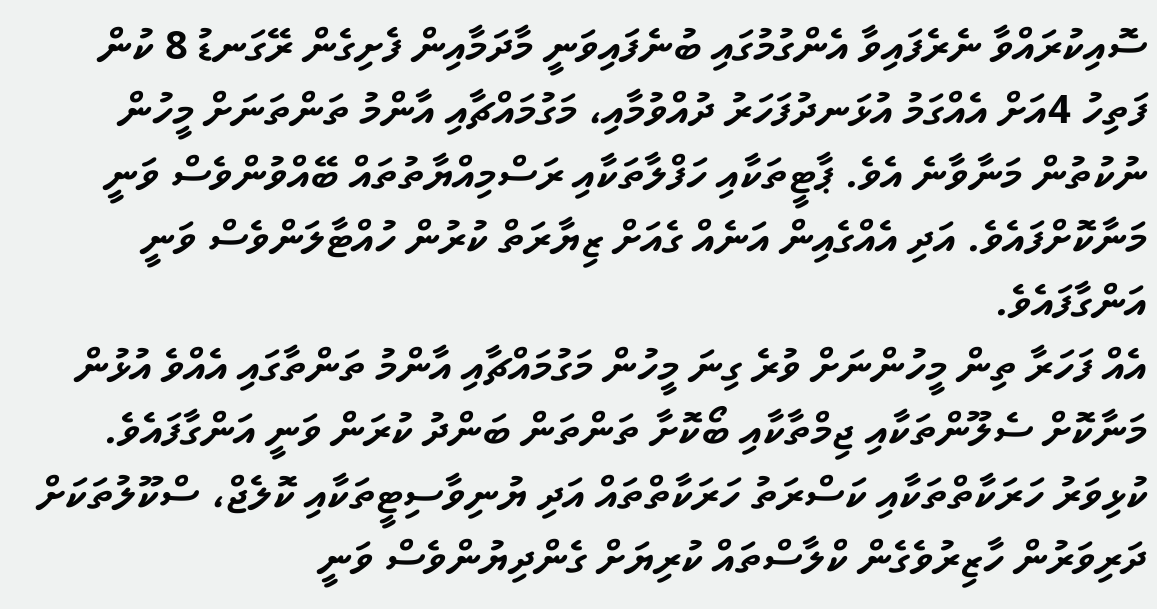ސޮއިކުރައްވާ ނެރެފައިވާ އެންގުމުގައި ބުނެފައިވަނީ މާދަމާއިން ފެށިގެން ރޭގަނޑު 8 ކުން ފަތިހު 4އަށް އެއްގަމު އުޅަނދުފަހަރު ދުއްވުމާއި، މަގުމައްޗާއި އާންމު ތަންތަނަށް މީހުން ނުކުތުން މަނާވާނެ އެވެ. ޕާޓީތަކާއި ހަފްލާތަކާއި ރަސްމިއްޔާތުތައް ބޭއްވުންވެސް ވަނީ މަނާކޮށްފައެވެ. އަދި އެއްގެއިން އަނެއް ގެއަށް ޒިޔާރަތް ކުރުން ހުއްޓާލަންވެސް ވަނީ އަންގާފައެވެ.
އެއް ފަހަރާ ތިން މީހުންނަށް ވުރެ ގިނަ މީހުން މަގުމައްޗާއި އާންމު ތަންތާގައި އެއްވެ އުޅުން މަނާކޮށް ސެލޫންތަކާއި ޖިމްތާކާއި ބޯކޮށާ ތަންތަން ބަންދު ކުރަން ވަނީ އަންގާފައެވެ. ކުޅިވަރު ހަރަކާތްތަކާއި ކަސްރަތު ހަރަކާތްތައް އަދި ޔުނިވާސިޓީތަކާއި ކޮލެޖް، ސްކޫލުތަކަށް ދަރިވަރުން ހާޒިރުވެގެން ކްލާސްތައް ކުރިޔަށް ގެންދިޔުންވެސް ވަނީ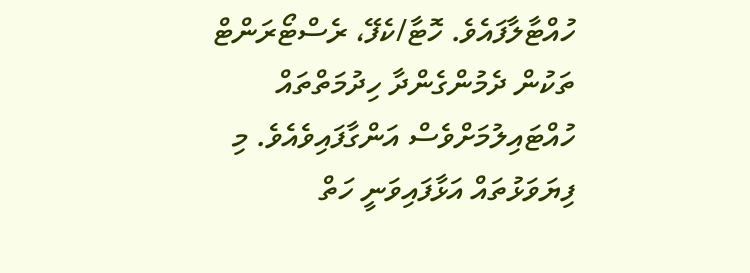ހުއްޓާލާފައެވެ. ހޮޓާ/ކެފޭ، ރެސްޓޯރަންޓް ތަކުން ދެމުންގެންދާ ހިދުމަތްތައް ހުއްޓައިލުމަށްވެސް އަންގާފައިވެއެވެ. މި ފިޔަވަޅުތައް އަޅާފައިވަނީ ހަތް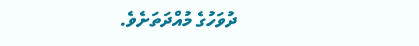ދުވަހުގެ މުއްދަތަށެވެ.